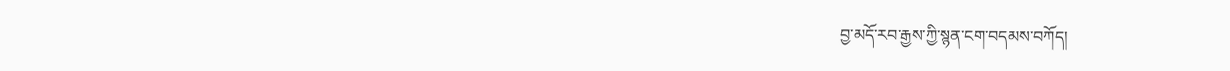བྱ་མདོ་རབ་རྒྱས་ཀྱི་སྙན་ངག་བདམས་བཀོད།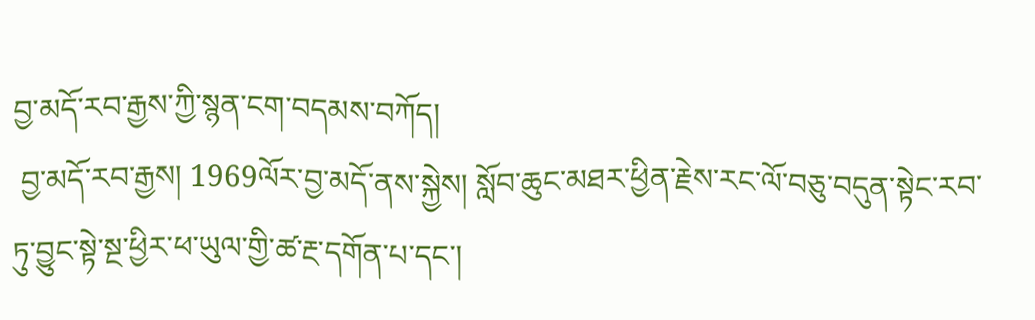བྱ་མདོ་རབ་རྒྱས་ཀྱི་སྙན་ངག་བདམས་བཀོད།
 བྱ་མདོ་རབ་རྒྱས། 1969ལོར་བྱ་མདོ་ནས་སྐྱེས། སློབ་ཆུང་མཐར་ཕྱིན་རྗེས་རང་ལོ་བཅུ་བདུན་སྟེང་རབ་ཏུ་བྱུང་སྟེ་སྔ་ཕྱིར་ཕ་ཡུལ་གྱི་ཚ་རྔ་དགོན་པ་དང་།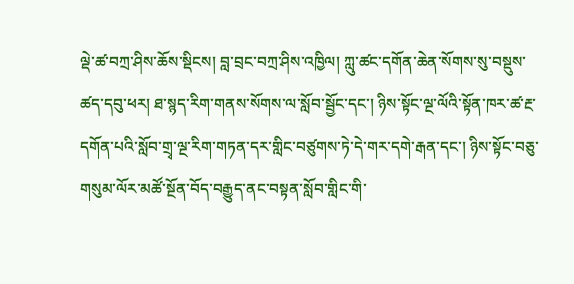ལྡེ་ཚ་བཀྲ་ཤིས་ཆོས་སྡིངས། བླ་བྲང་བཀྲ་ཤིས་འཁྱིལ། ཀླུ་ཚང་དགོན་ཆེན་སོགས་སུ་བསྡུས་ཚད་དབུ་ཕར། ཐ་སྙད་རིག་གནས་སོགས་ལ་སློབ་སྦྱོང་དང་། ཉིས་སྟོང་ལྔ་ལོའི་སྟོན་ཁར་ཚ་རྔ་དགོན་པའི་སློབ་གྲྭ་ལྔ་རིག་གཏན་དར་གླིང་བཙུགས་ཏེ་དེ་གར་དགེ་རྒན་དང་། ཉིས་སྟོང་བཅུ་གསུམ་ལོར་མཚོ་སྔོན་བོད་བརྒྱུད་ནང་བསྟན་སློབ་གླིང་གི་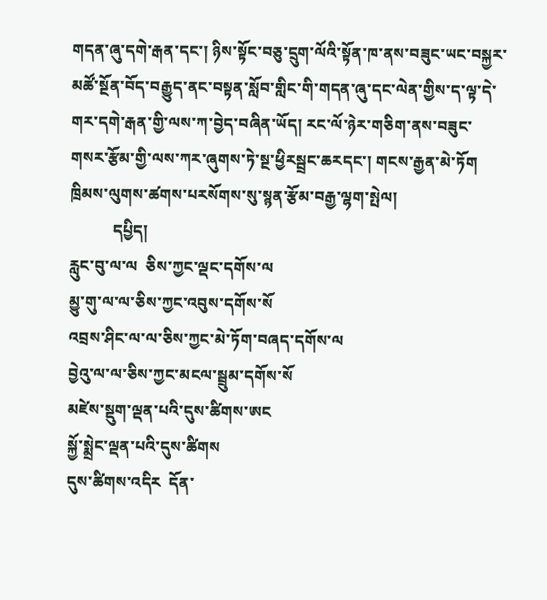གདན་ཞུ་དགེ་རྒན་དང་། ཉིས་སྟོང་བཅུ་དྲུག་ལོའི་སྟོན་ཁ་ནས་བཟུང་ཡང་བསྐྱར་མཚོ་སྔོན་བོད་བརྒྱུད་ནང་བསྟན་སློབ་གླིང་གི་གདན་ཞུ་དང་ལེན་གྱིས་ད་ལྟ་དེ་གར་དགེ་རྒན་གྱི་ལས་ཀ་བྱེད་བཞིན་ཡོད། རང་ལོ་ཉེར་གཅིག་ནས་བཟུང་གསར་རྩོམ་གྱི་ལས་ཀར་ཞུགས་ཏེ་སྔ་ཕྱིརསྦྲང་ཆརདང་། གངས་རྒྱན་མེ་ཏོག ཁྲིམས་ལུགས་ཚགས་པརསོགས་སུ་སྙན་རྩོམ་བརྒྱ་ལྷག་སྤེལ།
           དཔྱིད།
རླུང་བུ་ལ་ལ  ཅིས་ཀྱང་ལྡང་དགོས་ལ
མྱུ་གུ་ལ་ལ་ཅིས་ཀྱང་འབུས་དགོས་སོ
འབྲས་ཤིང་ལ་ལ་ཅིས་ཀྱང་མེ་ཏོག་བཞད་དགོས་ལ
བྱེའུ་ལ་ལ་ཅིས་ཀྱང་མངལ་སྦྲུམ་དགོས་སོ
མཛེས་སྡུག་ལྡན་པའི་དུས་ཚིགས་ཨང
སྐྱོ་སྨྲེང་ལྡན་པའི་དུས་ཚིགས
དུས་ཚིགས་འདིར  དོན་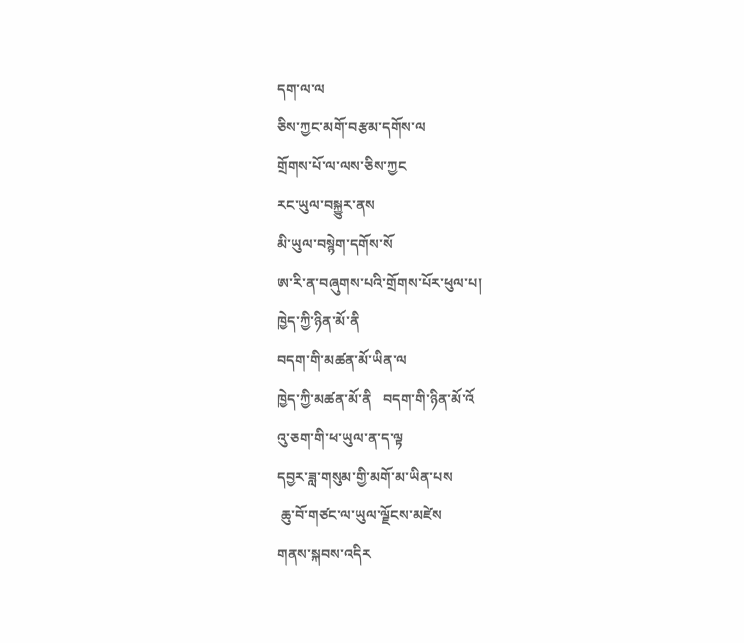དག་ལ་ལ
ཅིས་ཀྱང་མགོ་བརྩམ་དགོས་ལ
གྲོགས་པོ་ལ་ལས་ཅིས་ཀྱང
རང་ཡུལ་བསྐྱུར་ནས
མི་ཡུལ་བསྙེག་དགོས་སོ
ཨ་རི་ན་བཞུགས་པའི་གྲོགས་པོར་ཕུལ་པ།
ཁྱེད་ཀྱི་ཉིན་མོ་ནི
བདག་གི་མཚན་མོ་ཡིན་ལ
ཁྱེད་ཀྱི་མཚན་མོ་ནི   བདག་གི་ཉིན་མོ་འོ
འུ་ཅག་གི་ཕ་ཡུལ་ན་ད་ལྟ
དབྱར་ཟླ་གསུམ་གྱི་མགོ་མ་ཡིན་པས
 ཆུ་བོ་གཙང་ལ་ཡུལ་ལྗོངས་མཛེས
གནས་སྐབས་འདིར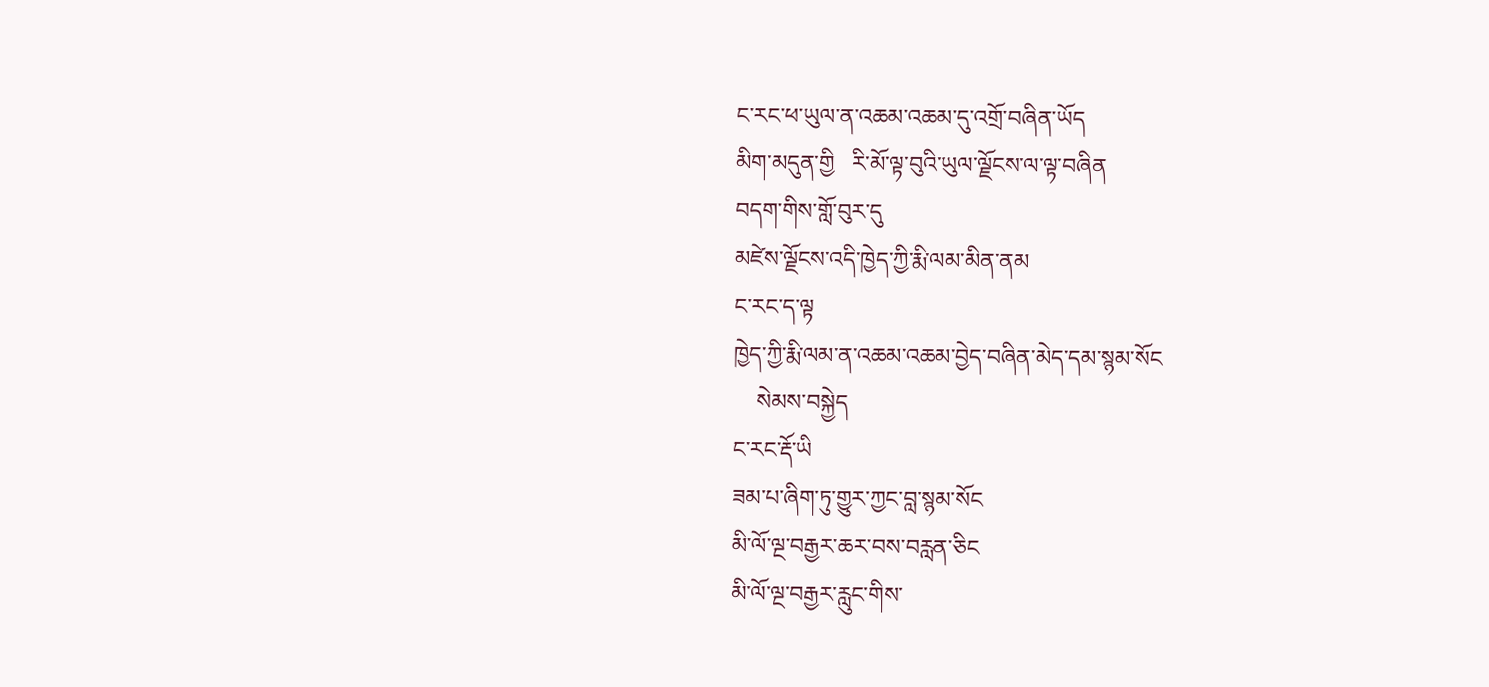ང་རང་ཕ་ཡུལ་ན་འཆམ་འཆམ་དུ་འགྲོ་བཞིན་ཡོད
མིག་མདུན་གྱི   རི་མོ་ལྟ་བུའི་ཡུལ་ལྗོངས་ལ་ལྟ་བཞིན
བདག་གིས་གློ་བུར་དུ
མཛེས་ལྗོངས་འདི་ཁྱེད་ཀྱི་རྨི་ལམ་མིན་ནམ
ང་རང་ད་ལྟ
ཁྱེད་ཀྱི་རྨི་ལམ་ན་འཆམ་འཆམ་བྱེད་བཞིན་མེད་དམ་སྙམ་སོང
    སེམས་བསྐྱེད
ང་རང་རྡོ་ཡི
ཟམ་པ་ཞིག་ཏུ་གྱུར་ཀྱང་བླ་སྙམ་སོང
མི་ལོ་ལྔ་བརྒྱར་ཆར་བས་བརླན་ཅིང
མི་ལོ་ལྔ་བརྒྱར་རླུང་གིས་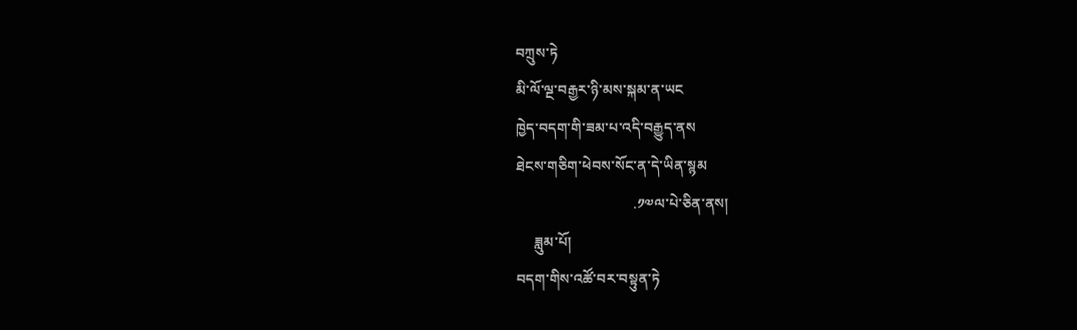བཀྲུས་ཏེ
མི་ལོ་ལྔ་བརྒྱར་ཉི་མས་སྐམ་ན་ཡང
ཁྱེད་བདག་གི་ཟམ་པ་འདི་བརྒྱུད་ནས
ཐེངས་གཅིག་ཕེབས་སོང་ན་དེ་ཡིན་སྙམ
                                .༡༧ལ་པེ་ཅིན་ནས།
     ཟླུམ་པོ།
བདག་གིས་འཚོ་བར་བསྟུན་ཏེ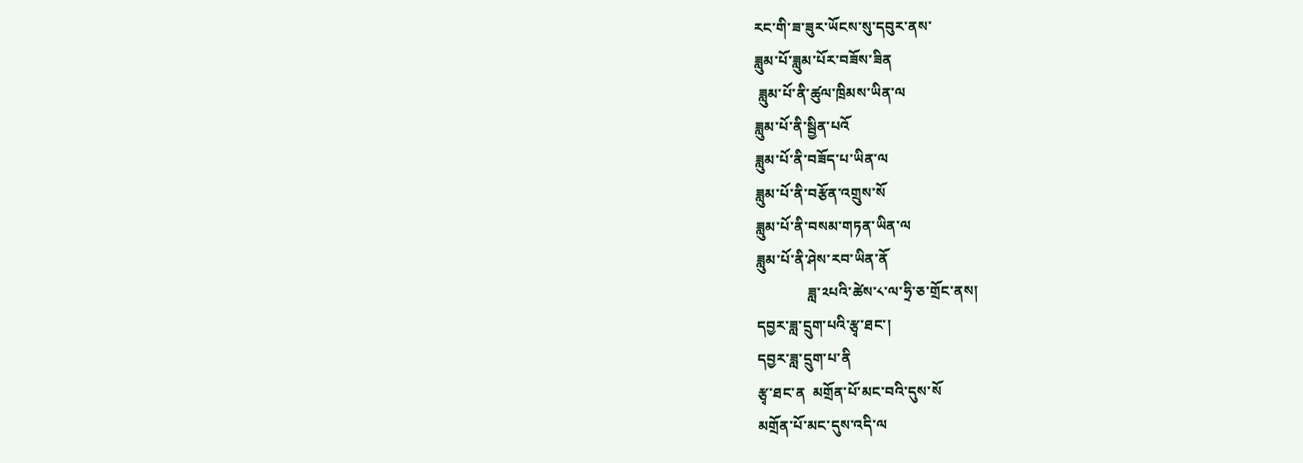རང་གི་ཟ་ཟུར་ཡོངས་སུ་དབུར་ནས་
ཟླུམ་པོ་ཟླུམ་པོར་བཟོས་ཟིན
 ཟླུམ་པོ་ནི་ཚུལ་ཁྲིམས་ཡིན་ལ
ཟླུམ་པོ་ནི་སྦྱིན་པའོ
ཟླུམ་པོ་ནི་བཟོད་པ་ཡིན་ལ
ཟླུམ་པོ་ནི་བརྩོན་འགྲུས་སོ
ཟླུམ་པོ་ནི་བསམ་གཏན་ཡིན་ལ
ཟླུམ་པོ་ནི་ཤེས་རབ་ཡིན་ནོ
              ཟླ་༢པའི་ཚེས་༨་ལ་ཧྲི་ཅ་གྲོང་ནས།
དབྱར་ཟླ་དྲུག་པའི་རྩྭ་ཐང་།
དབྱར་ཟླ་དྲུག་པ་ནི
རྩྭ་ཐང་ན  མགྲོན་པོ་མང་བའི་དུས་སོ
མགྲོན་པོ་མང་དུས་འདི་ལ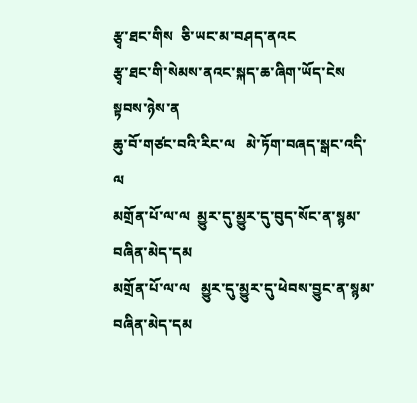རྩྭ་ཐང་གིས  ཅི་ཡང་མ་བཤད་ནའང
རྩྭ་ཐང་གི་སེམས་ནའང་སྐད་ཆ་ཞིག་ཡོད་ངེས
སྟབས་ཉེས་ན
ཆུ་བོ་གཙང་བའི་རིང་ལ   མེ་ཏོག་བཞད་སྒང་འདི་ལ
མགྲོན་པོ་ལ་ལ  མྱུར་དུ་མྱུར་དུ་བུད་སོང་ན་སྙམ་བཞིན་མེད་དམ
མགྲོན་པོ་ལ་ལ   མྱུར་དུ་མྱུར་དུ་ཕེབས་བྱུང་ན་སྙམ་བཞིན་མེད་དམ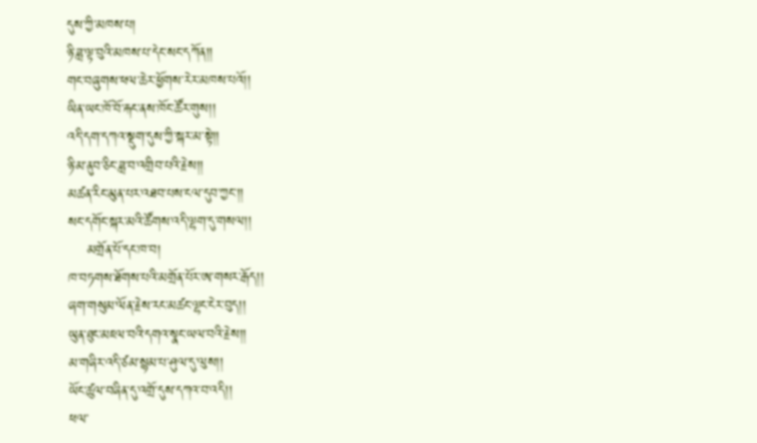དུས་ཀྱི་མཁས་པ།
ཉི་ཟླ་ལྟ་བུའི་མཁས་པ་དེང་སང་དཀོན།།
གང་བཞུགས་ཕལ་ཆེར་ཕྱོགས་རེར་མཁས་པའོ།།
ཡིན་ཡང་ཁོ་བོ་རྐང་ནས་ཁོང་ཚོར་གུས།།
འདི་དག་དཀའ་སྡུག་དུས་ཀྱི་སྐར་མ་སྟེ།།
ཉི་མ་ནུབ་ཅིང་ཟླ་བ་འགྲིབ་པའི་རྗེས།།
མཚན་རིང་མུན་པར་འཐབ་པས་ངལ་དུབ་ཀྱང་།།
སང་དགོང་སྐར་མའི་ཚོགས་འདི་ལྷག་དུ་གསལ།།
    མགྲོན་པོ་དང་ཁ་བ།
ཁ་བཏགས་ཐོགས་པའི་མགྲོན་པོར་ཨ་གསར་རྒོད།།
ཞག་གསུམ་ལོན་རྗེས་རང་མཚང་ལྷང་ངེར་བུད།།
ཡུན་ཐུང་མཇལ་བའི་དགའ་སྣང་ཡལ་བའི་རྗེས།།
མ་གཞིར་འདི་ཙམ་སྙམ་པ་ཤུལ་དུ་ལུས།།
ཡོང་ཚུལ་བཞིན་དུ་འགྲོ་དུས་དཀའ་བ་འདི།།
ཕལ་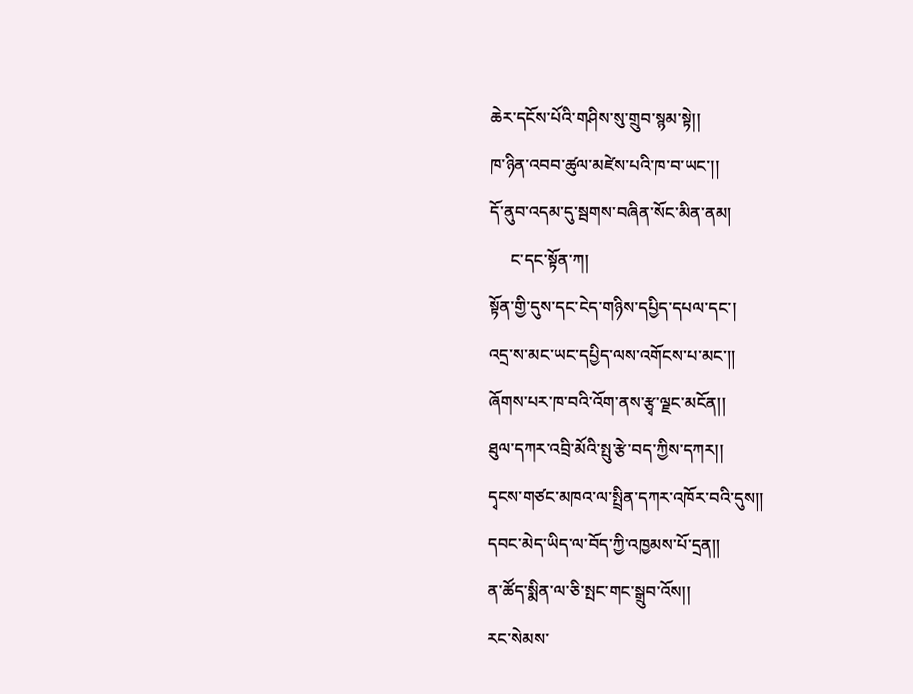ཆེར་དངོས་པོའི་གཤིས་སུ་གྲུབ་སྙམ་སྟེ།།
ཁ་ཉིན་འབབ་ཚུལ་མཛེས་པའི་ཁ་བ་ཡང་།།
དོ་ནུབ་འདམ་དུ་སྦགས་བཞིན་སོང་མིན་ནམ།
     ང་དང་སྟོན་ཀ།
སྟོན་གྱི་དུས་དང་ངེད་གཉིས་དཔྱིད་དཔལ་དང་།
འདྲ་ས་མང་ཡང་དཔྱིད་ལས་འགོངས་པ་མང་།།
ཞོགས་པར་ཁ་བའི་འོག་ནས་རྩྭ་ལྗང་མངོན།།
ཐུལ་དཀར་འབྲི་མོའི་སྤུ་རྩེ་བད་ཀྱིས་དཀར།།
དྭངས་གཙང་མཁའ་ལ་སྤྲིན་དཀར་འཁོར་བའི་དུས།།
དབང་མེད་ཡིད་ལ་བོད་ཀྱི་འཁྱམས་པོ་དྲན།།
ན་ཚོད་སྨིན་ལ་ཅི་སྤང་གང་སྒྲུབ་འོས།།
རང་སེམས་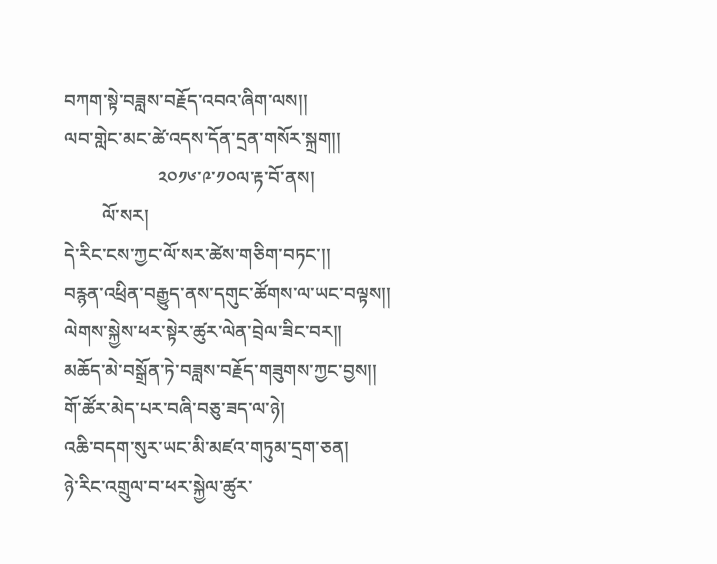བཀག་སྟེ་བཟླས་བརྗོད་འབའ་ཞིག་ལས།།
ལབ་གླེང་མང་ཚེ་འདས་དོན་དྲན་གསོར་སྐྲག།།
                    ༢༠༡༦་༩་༡༠ལ་རྟ་བོ་ནས།
        ལོ་སར།
དེ་རིང་ངས་ཀྱང་ལོ་སར་ཚེས་གཅིག་བཏང་།།
བརྙན་འཕྲིན་བརྒྱུད་ནས་དགུང་ཚོགས་ལ་ཡང་བལྟས།།
ལེགས་སྐྱེས་ཕར་སྟེར་ཚུར་ལེན་བྲེལ་ཟིང་བར།།
མཆོད་མེ་བསྒྲོན་ཏེ་བཟླས་བརྗོད་གཟུགས་ཀྱང་བྱས།།
གོ་ཚོར་མེད་པར་བཞི་བཅུ་ཟད་ལ་ཉེ།
འཆི་བདག་སུར་ཡང་མི་མཛའ་གཏུམ་དྲག་ཅན།
ཉེ་རིང་འགྲུལ་བ་ཕར་སྐྱེལ་ཚུར་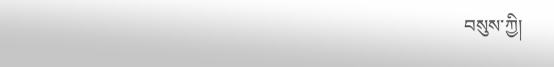བསུས་ཀྱི།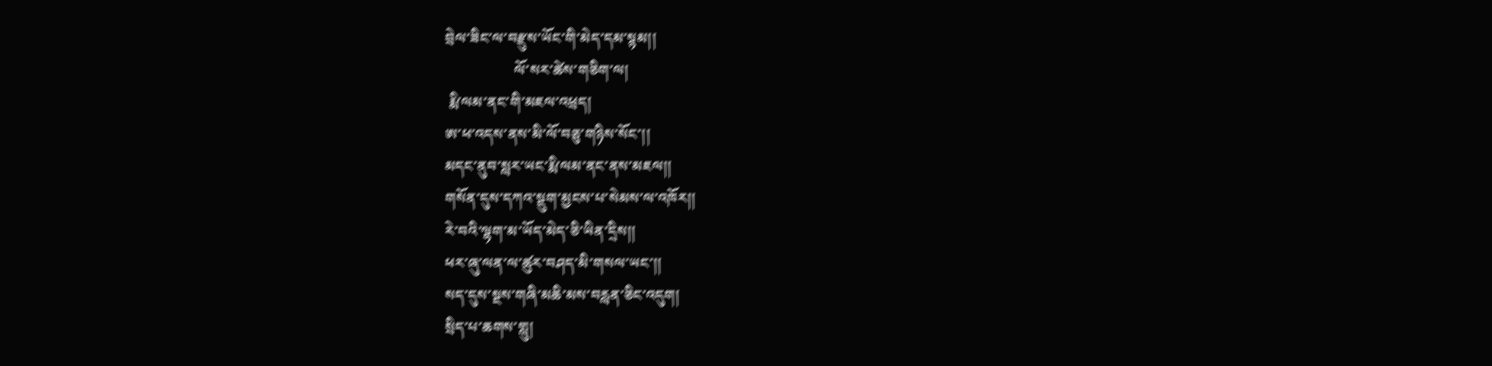བྲེལ་ཟིང་ལ་བརྫུས་ཡོང་གི་མེད་དམ་སྙམ།།
                   ལོ་སར་ཚེས་གཅིག་ལ།
 རྨི་ལམ་ནང་གི་མཇལ་འཕྲད།
ཨ་ཕ་འདས་ནས་མི་ལོ་བཅུ་གཉིས་སོང་།།
མདང་ནུབ་སླར་ཡང་རྨི་ལམ་ནང་ནས་མཇལ།།
གསོན་དུས་དཀའ་སྡུག་མྱངས་པ་སེམས་ལ་འཁོར།།
རེ་བའི་ལྷག་མ་ཡོད་མེད་ཅི་ཡིན་དྲིས།།
ཕར་ཞུ་ལན་ལ་ཚུར་བཤད་མི་གསལ་ཡང་།།
སད་དུས་སྔས་གཞི་མཆི་མས་བརླན་ཅིང་འདུག།
སྲིད་པ་ཆགས་གླུ།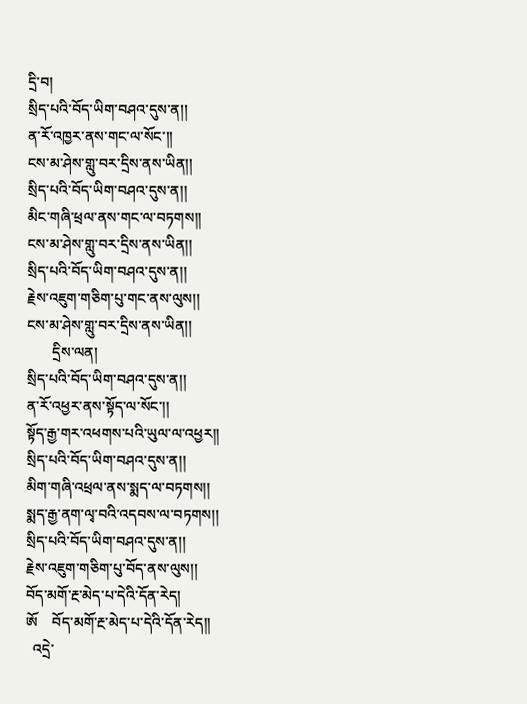དྲི་བ།
སྲིད་པའི་བོད་ཡིག་བཤའ་དུས་ན།།
ན་རོ་འཁྱར་ནས་གང་ལ་སོང་།།
ངས་མ་ཤེས་གླུ་བར་དྲིས་ནས་ཡིན།།
སྲིད་པའི་བོད་ཡིག་བཤའ་དུས་ན།།
མིང་གཞི་ཕྲལ་ནས་གང་ལ་བཏགས།།
ངས་མ་ཤེས་གླུ་བར་དྲིས་ནས་ཡིན།།
སྲིད་པའི་བོད་ཡིག་བཤའ་དུས་ན།།
རྗེས་འཇུག་གཅིག་པུ་གང་ནས་ལུས།།
ངས་མ་ཤེས་གླུ་བར་དྲིས་ནས་ཡིན།།
       དྲིས་ལན།
སྲིད་པའི་བོད་ཡིག་བཤའ་དུས་ན།།
ན་རོ་འཕྱར་ནས་སྟོད་ལ་སོང་།།
སྟོད་རྒྱ་གར་འཕགས་པའི་ཡུལ་ལ་འཕྱར།།
སྲིད་པའི་བོད་ཡིག་བཤའ་དུས་ན།།
མིག་གཞི་འཕྲལ་ནས་སྨད་ལ་བཏགས།།
སྨད་རྒྱ་ནག་ལྭ་བའི་འདབས་ལ་བཏགས།།
སྲིད་པའི་བོད་ཡིག་བཤའ་དུས་ན།།
རྗེས་འཇུག་གཅིག་པུ་བོད་ནས་ལུས།།
བོད་མགོ་རྔ་མེད་པ་དེའི་དོན་རེད།
ཨོ    བོད་མགོ་རྔ་མེད་པ་དེའི་དོན་རེད།།
  འདྲེ་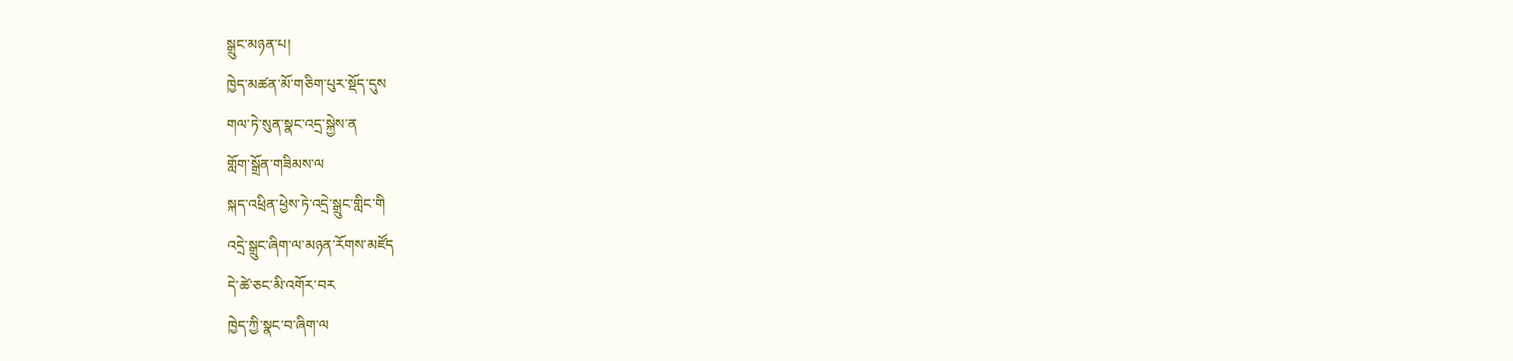སྒྲུང་མཉན་པ།
ཁྱེད་མཚན་མོ་གཅིག་པུར་སྡོད་དུས
གལ་ཏེ་སུན་སྣང་འདྲ་སྐྱེས་ན
གློག་སྒྲོན་གཟིམས་ལ
སྐད་འཕྲིན་ཕྱེས་ཏེ་འདྲེ་སྒྲུང་གླིང་གི
འདྲེ་སྒྲུང་ཞིག་ལ་མཉན་རོགས་མཛོད
དེ་ཚེ་ཅང་མི་འགོར་བར
ཁྱེད་ཀྱི་སྣང་བ་ཞིག་ལ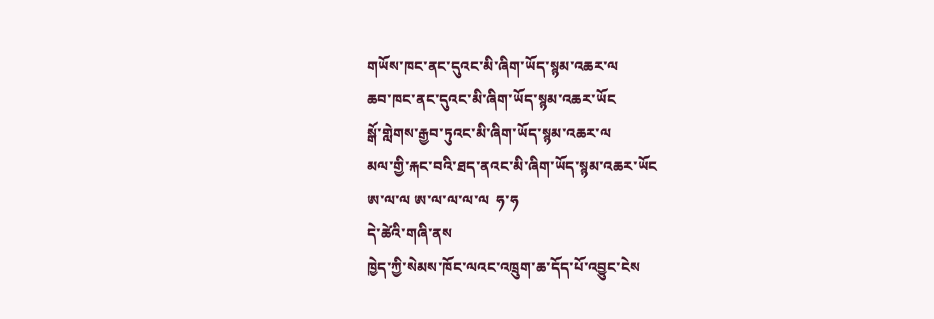གཡོས་ཁང་ནང་དུའང་མི་ཞིག་ཡོད་སྙམ་འཆར་ལ
ཆབ་ཁང་ནང་དུའང་མི་ཞིག་ཡོད་སྙམ་འཆར་ཡོང
སྒོ་གླེགས་རྒྱབ་ཏུའང་མི་ཞིག་ཡོད་སྙམ་འཆར་ལ
མལ་གྱི་རྐང་བའི་ཐད་ནའང་མི་ཞིག་ཡོད་སྙམ་འཆར་ཡོང
ཨ་ལ་ལ ཨ་ལ་ལ་ལ་ལ  ཧ་ཧ
དེ་ཚེའི་གཞི་ནས
ཁྱེད་ཀྱི་སེམས་ཁོང་ལའང་འཁྲུག་ཆ་དོད་པོ་འབྱུང་ངེས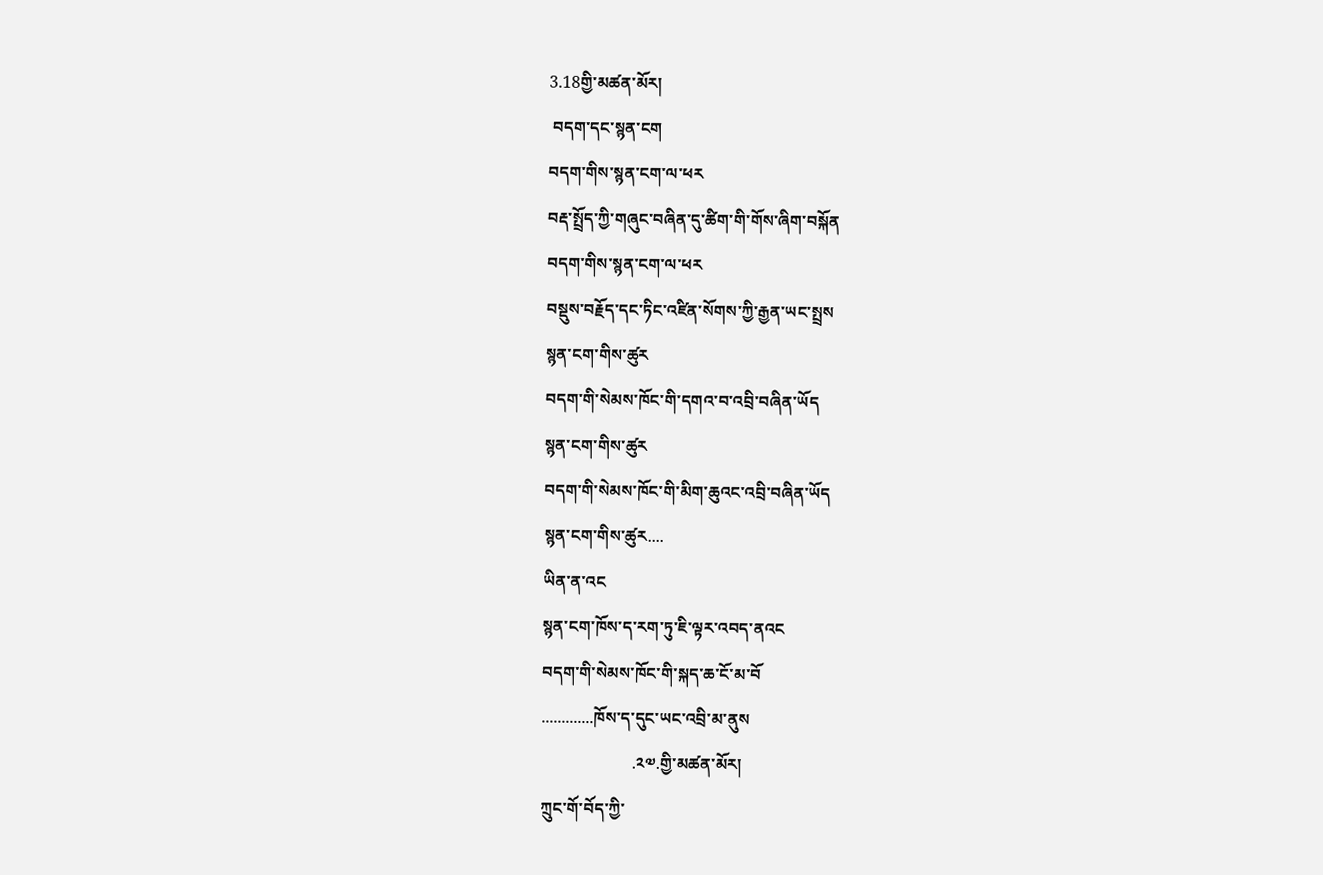3.18གྱི་མཚན་མོར།
 བདག་དང་སྙན་ངག
བདག་གིས་སྙན་ངག་ལ་ཕར
བརྡ་སྤྲོད་ཀྱི་གཞུང་བཞིན་དུ་ཚིག་གི་གོས་ཞིག་བསྐོན
བདག་གིས་སྙན་ངག་ལ་ཕར
བསྡུས་བརྗོད་དང་ཏིང་འཛིན་སོགས་ཀྱི་རྒྱན་ཡང་སྤྲས
སྙན་ངག་གིས་ཚུར
བདག་གི་སེམས་ཁོང་གི་དགའ་བ་འབྲི་བཞིན་ཡོད
སྙན་ངག་གིས་ཚུར
བདག་གི་སེམས་ཁོང་གི་མིག་ཆུའང་འབྲི་བཞིན་ཡོད
སྙན་ངག་གིས་ཚུར....
ཡིན་ན་འང
སྙན་ངག་ཁོས་ད་རག་ཏུ་ཇི་ལྟར་འབད་ནའང
བདག་གི་སེམས་ཁོང་གི་སྐད་ཆ་ངོ་མ་བོ
.............ཁོས་ད་དུང་ཡང་འབྲི་མ་ནུས
                      .༢༧.གྱི་མཚན་མོར།
ཀྲུང་གོ་བོད་ཀྱི་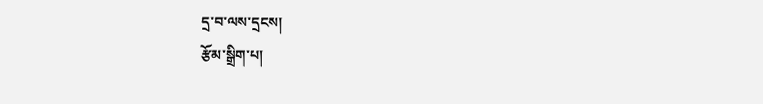དྲ་བ་ལས་དྲངས།
རྩོམ་སྒྲིག་པ།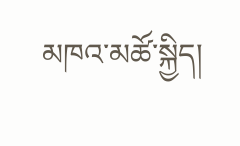མཁའ་མཚོ་སྐྱིད།